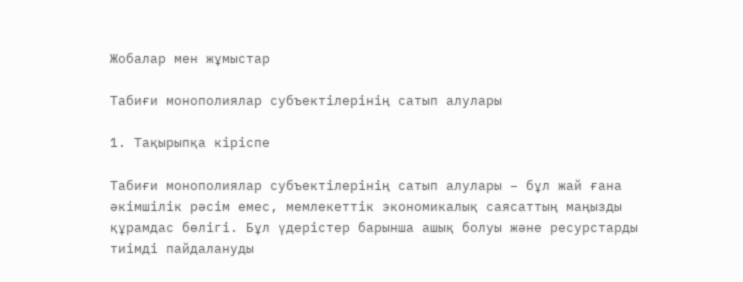Жобалар мен жұмыстар

Табиғи монополиялар субъектілерінің сатып алулары

1. Тақырыпқа кіріспе

Табиғи монополиялар субъектілерінің сатып алулары – бұл жай ғана әкімшілік рәсім емес, мемлекеттік экономикалық саясаттың маңызды құрамдас бөлігі. Бұл үдерістер барынша ашық болуы және ресурстарды тиімді пайдалануды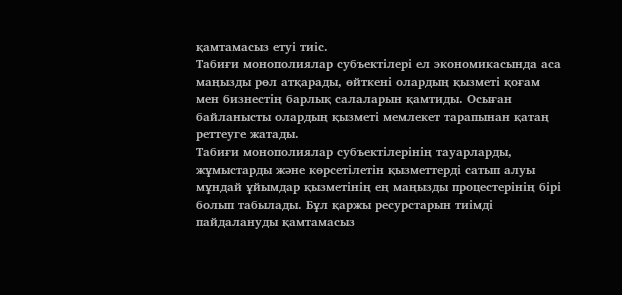қамтамасыз етуі тиіс.
Табиғи монополиялар субъектілері ел экономикасында аса маңызды рөл атқарады, өйткені олардың қызметі қоғам мен бизнестің барлық салаларын қамтиды. Осыған байланысты олардың қызметі мемлекет тарапынан қатаң реттеуге жатады.
Табиғи монополиялар субъектілерінің тауарларды, жұмыстарды және көрсетілетін қызметтерді сатып алуы мұндай ұйымдар қызметінің ең маңызды процестерінің бірі болып табылады. Бұл қаржы ресурстарын тиімді пайдалануды қамтамасыз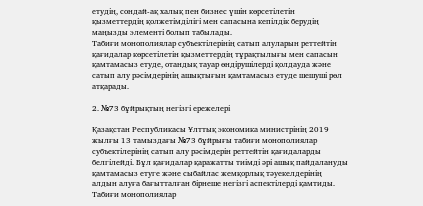етудің, сондай-ақ халық пен бизнес үшін көрсетілетін қызметтердің қолжетімділігі мен сапасына кепілдік берудің маңызды элементі болып табылады.
Табиғи монополиялар субъектілерінің сатып алуларын реттейтін қағидалар көрсетілетін қызметтердің тұрақтылығы мен сапасын қамтамасыз етуде, отандық тауар өндірушілерді қолдауда және сатып алу рәсімдерінің ашықтығын қамтамасыз етуде шешуші рөл атқарады.

2. №73 бұйрықтың негізгі ережелері

Қазақстан Республикасы Ұлттық экономика министрінің 2019 жылғы 13 тамыздағы №73 бұйрығы табиғи монополиялар субъектілерінің сатып алу рәсімдерін реттейтін қағидаларды белгілейді. Бұл қағидалар қаражатты тиімді әрі ашық пайдалануды қамтамасыз етуге және сыбайлас жемқорлық тәуекелдерінің алдын алуға бағытталған бірнеше негізгі аспектілерді қамтиды.
Табиғи монополиялар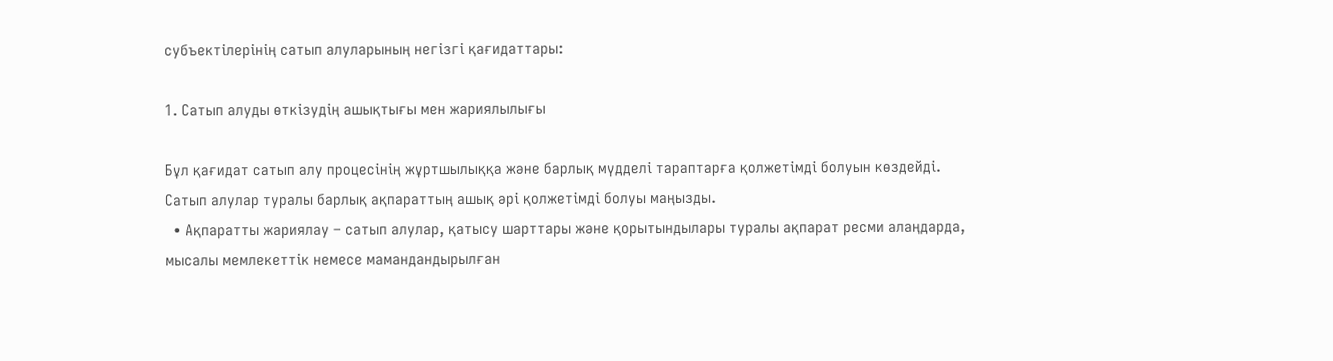субъектілерінің сатып алуларының негізгі қағидаттары:

1. Сатып алуды өткізудің ашықтығы мен жариялылығы

Бұл қағидат сатып алу процесінің жұртшылыққа және барлық мүдделі тараптарға қолжетімді болуын көздейді. Сатып алулар туралы барлық ақпараттың ашық әрі қолжетімді болуы маңызды.
  • Ақпаратты жариялау – сатып алулар, қатысу шарттары және қорытындылары туралы ақпарат ресми алаңдарда, мысалы мемлекеттік немесе мамандандырылған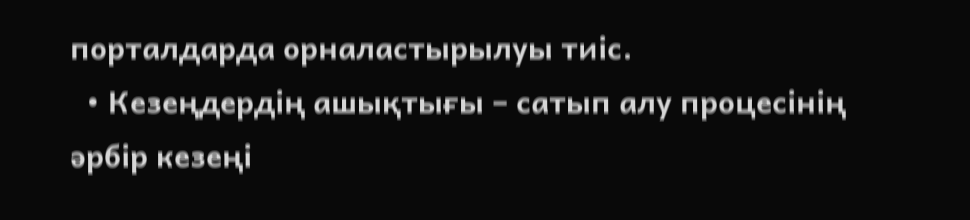порталдарда орналастырылуы тиіс.
  • Кезеңдердің ашықтығы – сатып алу процесінің әрбір кезеңі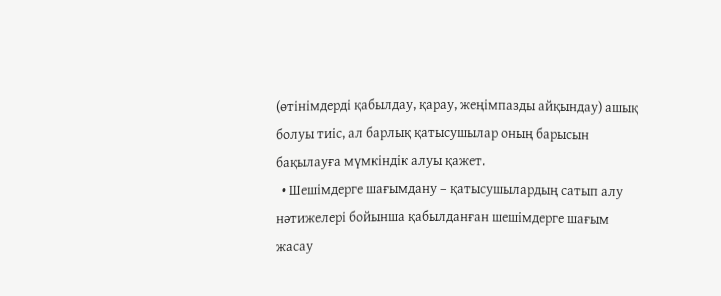(өтінімдерді қабылдау, қарау, жеңімпазды айқындау) ашық болуы тиіс, ал барлық қатысушылар оның барысын бақылауға мүмкіндік алуы қажет.
  • Шешімдерге шағымдану – қатысушылардың сатып алу нәтижелері бойынша қабылданған шешімдерге шағым жасау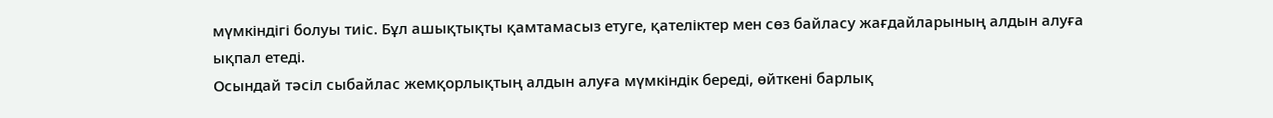мүмкіндігі болуы тиіс. Бұл ашықтықты қамтамасыз етуге, қателіктер мен сөз байласу жағдайларының алдын алуға ықпал етеді.
Осындай тәсіл сыбайлас жемқорлықтың алдын алуға мүмкіндік береді, өйткені барлық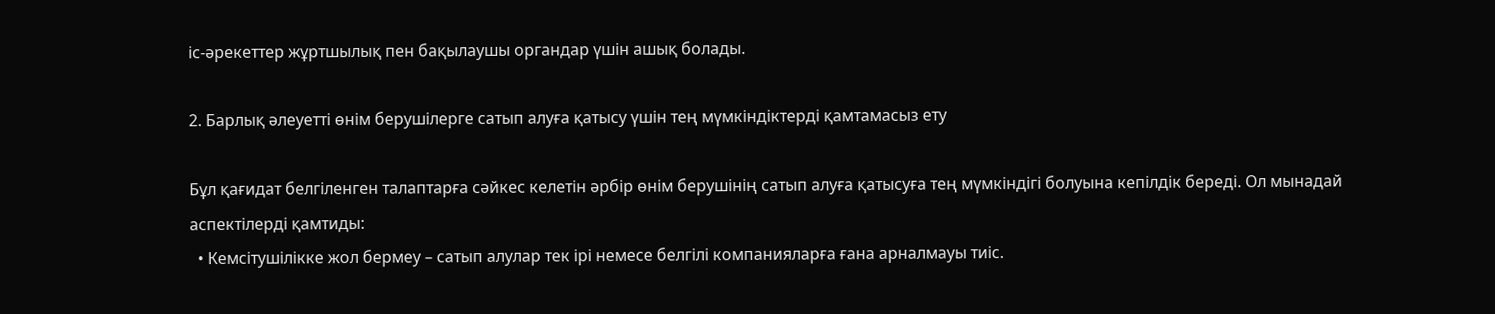іс-әрекеттер жұртшылық пен бақылаушы органдар үшін ашық болады.

2. Барлық әлеуетті өнім берушілерге сатып алуға қатысу үшін тең мүмкіндіктерді қамтамасыз ету

Бұл қағидат белгіленген талаптарға сәйкес келетін әрбір өнім берушінің сатып алуға қатысуға тең мүмкіндігі болуына кепілдік береді. Ол мынадай аспектілерді қамтиды:
  • Кемсітушілікке жол бермеу – сатып алулар тек ірі немесе белгілі компанияларға ғана арналмауы тиіс.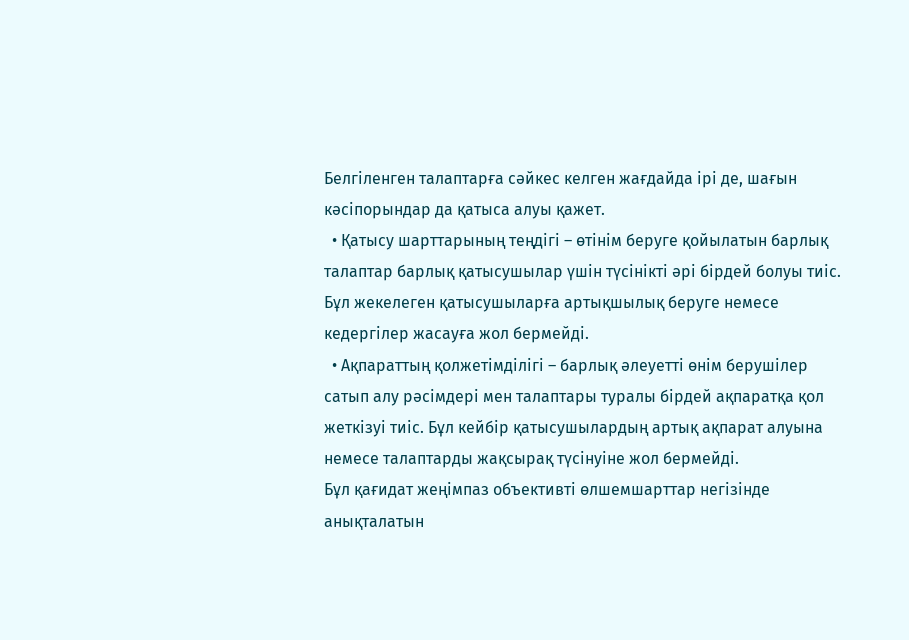Белгіленген талаптарға сәйкес келген жағдайда ірі де, шағын кәсіпорындар да қатыса алуы қажет.
  • Қатысу шарттарының теңдігі – өтінім беруге қойылатын барлық талаптар барлық қатысушылар үшін түсінікті әрі бірдей болуы тиіс. Бұл жекелеген қатысушыларға артықшылық беруге немесе кедергілер жасауға жол бермейді.
  • Ақпараттың қолжетімділігі – барлық әлеуетті өнім берушілер сатып алу рәсімдері мен талаптары туралы бірдей ақпаратқа қол жеткізуі тиіс. Бұл кейбір қатысушылардың артық ақпарат алуына немесе талаптарды жақсырақ түсінуіне жол бермейді.
Бұл қағидат жеңімпаз объективті өлшемшарттар негізінде анықталатын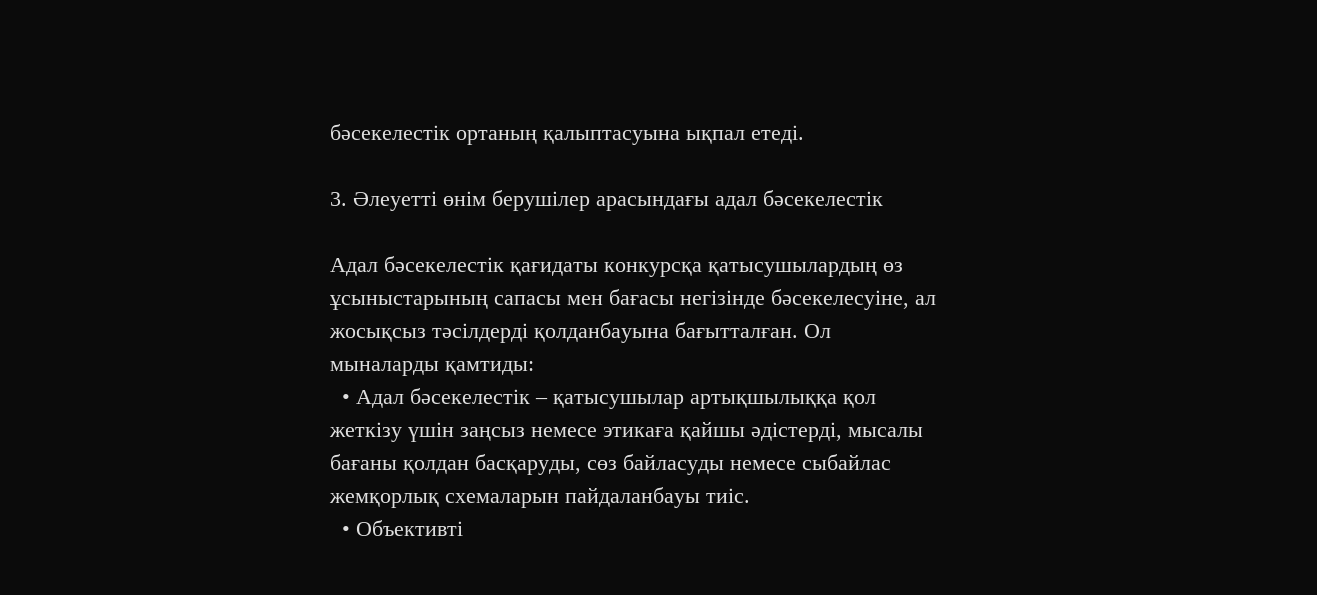бәсекелестік ортаның қалыптасуына ықпал етеді.

3. Әлеуетті өнім берушілер арасындағы адал бәсекелестік

Адал бәсекелестік қағидаты конкурсқа қатысушылардың өз ұсыныстарының сапасы мен бағасы негізінде бәсекелесуіне, ал жосықсыз тәсілдерді қолданбауына бағытталған. Ол мыналарды қамтиды:
  • Адал бәсекелестік – қатысушылар артықшылыққа қол жеткізу үшін заңсыз немесе этикаға қайшы әдістерді, мысалы бағаны қолдан басқаруды, сөз байласуды немесе сыбайлас жемқорлық схемаларын пайдаланбауы тиіс.
  • Объективті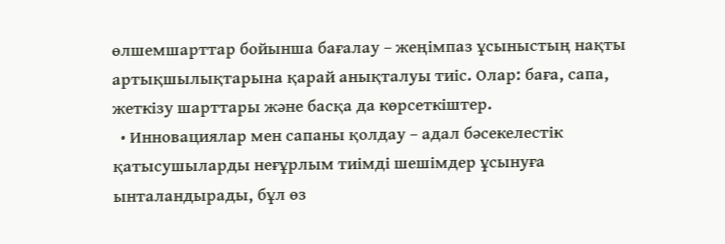өлшемшарттар бойынша бағалау – жеңімпаз ұсыныстың нақты артықшылықтарына қарай анықталуы тиіс. Олар: баға, сапа, жеткізу шарттары және басқа да көрсеткіштер.
  • Инновациялар мен сапаны қолдау – адал бәсекелестік қатысушыларды неғұрлым тиімді шешімдер ұсынуға ынталандырады, бұл өз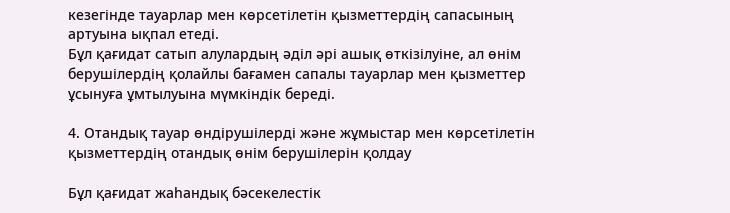кезегінде тауарлар мен көрсетілетін қызметтердің сапасының артуына ықпал етеді.
Бұл қағидат сатып алулардың әділ әрі ашық өткізілуіне, ал өнім берушілердің қолайлы бағамен сапалы тауарлар мен қызметтер ұсынуға ұмтылуына мүмкіндік береді.

4. Отандық тауар өндірушілерді және жұмыстар мен көрсетілетін қызметтердің отандық өнім берушілерін қолдау

Бұл қағидат жаһандық бәсекелестік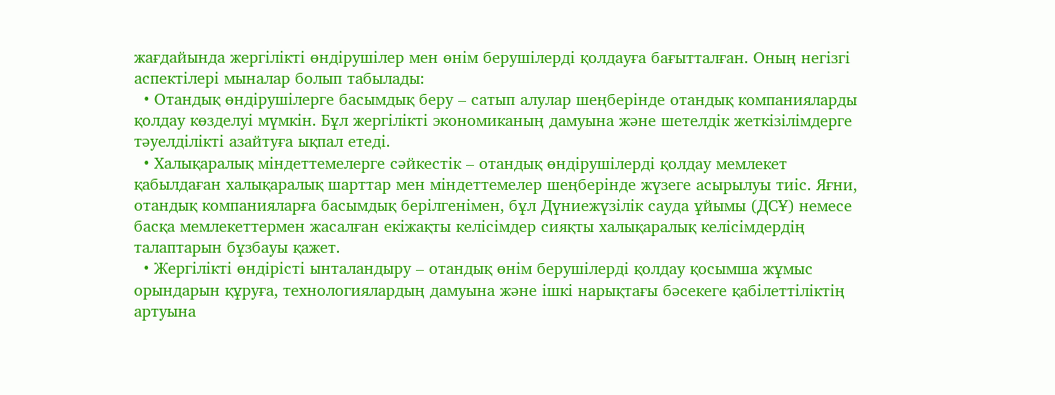жағдайында жергілікті өндірушілер мен өнім берушілерді қолдауға бағытталған. Оның негізгі аспектілері мыналар болып табылады:
  • Отандық өндірушілерге басымдық беру – сатып алулар шеңберінде отандық компанияларды қолдау көзделуі мүмкін. Бұл жергілікті экономиканың дамуына және шетелдік жеткізілімдерге тәуелділікті азайтуға ықпал етеді.
  • Халықаралық міндеттемелерге сәйкестік – отандық өндірушілерді қолдау мемлекет қабылдаған халықаралық шарттар мен міндеттемелер шеңберінде жүзеге асырылуы тиіс. Яғни, отандық компанияларға басымдық берілгенімен, бұл Дүниежүзілік сауда ұйымы (ДСҰ) немесе басқа мемлекеттермен жасалған екіжақты келісімдер сияқты халықаралық келісімдердің талаптарын бұзбауы қажет.
  • Жергілікті өндірісті ынталандыру – отандық өнім берушілерді қолдау қосымша жұмыс орындарын құруға, технологиялардың дамуына және ішкі нарықтағы бәсекеге қабілеттіліктің артуына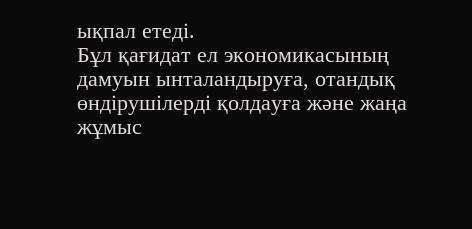ықпал етеді.
Бұл қағидат ел экономикасының дамуын ынталандыруға, отандық өндірушілерді қолдауға және жаңа жұмыс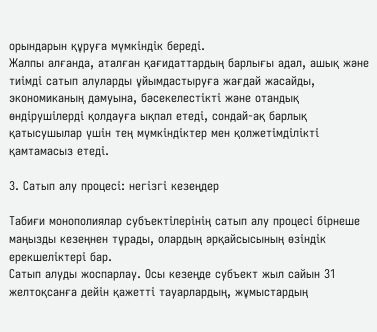орындарын құруға мүмкіндік береді.
Жалпы алғанда, аталған қағидаттардың барлығы адал, ашық және тиімді сатып алуларды ұйымдастыруға жағдай жасайды, экономиканың дамуына, бәсекелестікті және отандық өндірушілерді қолдауға ықпал етеді, сондай-ақ барлық қатысушылар үшін тең мүмкіндіктер мен қолжетімділікті қамтамасыз етеді.

3. Сатып алу процесі: негізгі кезеңдер

Табиғи монополиялар субъектілерінің сатып алу процесі бірнеше маңызды кезеңнен тұрады, олардың әрқайсысының өзіндік ерекшеліктері бар.
Сатып алуды жоспарлау. Осы кезеңде субъект жыл сайын 31 желтоқсанға дейін қажетті тауарлардың, жұмыстардың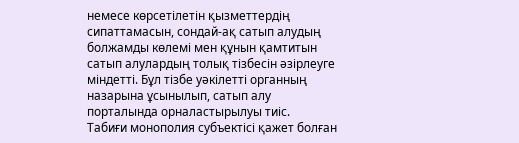немесе көрсетілетін қызметтердің сипаттамасын, сондай-ақ сатып алудың болжамды көлемі мен құнын қамтитын сатып алулардың толық тізбесін әзірлеуге міндетті. Бұл тізбе уәкілетті органның назарына ұсынылып, сатып алу порталында орналастырылуы тиіс.
Табиғи монополия субъектісі қажет болған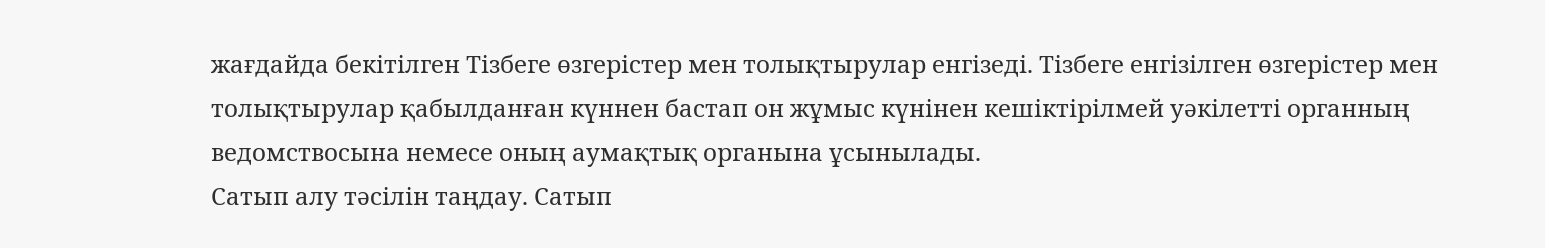жағдайда бекітілген Тізбеге өзгерістер мен толықтырулар енгізеді. Тізбеге енгізілген өзгерістер мен толықтырулар қабылданған күннен бастап он жұмыс күнінен кешіктірілмей уәкілетті органның ведомствосына немесе оның аумақтық органына ұсынылады.
Сатып алу тәсілін таңдау. Сатып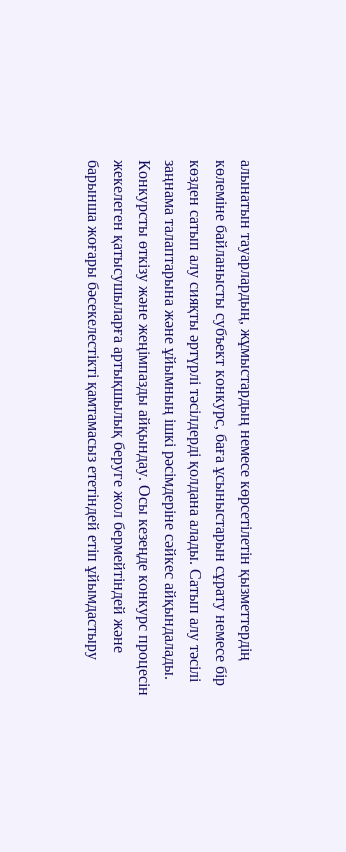алынатын тауарлардың, жұмыстардың немесе көрсетілетін қызметтердің көлеміне байланысты субъект конкурс, баға ұсыныстарын сұрату немесе бір көзден сатып алу сияқты әртүрлі тәсілдерді қолдана алады. Сатып алу тәсілі заңнама талаптарына және ұйымның ішкі рәсімдеріне сәйкес айқындалады.
Конкурсты өткізу және жеңімпазды айқындау. Осы кезеңде конкурс процесін жекелеген қатысушыларға артықшылық беруге жол бермейтіндей және барынша жоғары бәсекелестікті қамтамасыз ететіндей етіп ұйымдастыру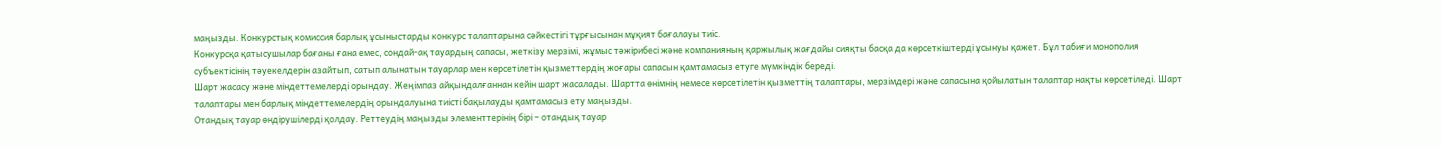маңызды. Конкурстық комиссия барлық ұсыныстарды конкурс талаптарына сәйкестігі тұрғысынан мұқият бағалауы тиіс.
Конкурсқа қатысушылар бағаны ғана емес, сондай-ақ тауардың сапасы, жеткізу мерзімі, жұмыс тәжірибесі және компанияның қаржылық жағдайы сияқты басқа да көрсеткіштерді ұсынуы қажет. Бұл табиғи монополия субъектісінің тәуекелдерін азайтып, сатып алынатын тауарлар мен көрсетілетін қызметтердің жоғары сапасын қамтамасыз етуге мүмкіндік береді.
Шарт жасасу және міндеттемелерді орындау. Жеңімпаз айқындалғаннан кейін шарт жасалады. Шартта өнімнің немесе көрсетілетін қызметтің талаптары, мерзімдері және сапасына қойылатын талаптар нақты көрсетіледі. Шарт талаптары мен барлық міндеттемелердің орындалуына тиісті бақылауды қамтамасыз ету маңызды.
Отандық тауар өндірушілерді қолдау. Реттеудің маңызды элементтерінің бірі – отандық тауар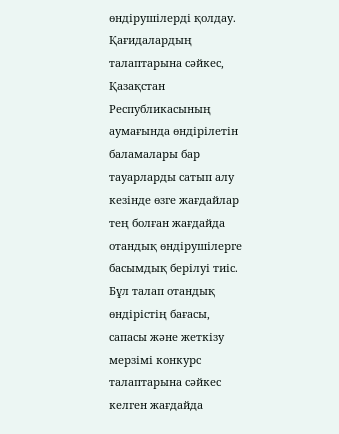өндірушілерді қолдау. Қағидалардың талаптарына сәйкес, Қазақстан Республикасының аумағында өндірілетін баламалары бар тауарларды сатып алу кезінде өзге жағдайлар тең болған жағдайда отандық өндірушілерге басымдық берілуі тиіс. Бұл талап отандық өндірістің бағасы, сапасы және жеткізу мерзімі конкурс талаптарына сәйкес келген жағдайда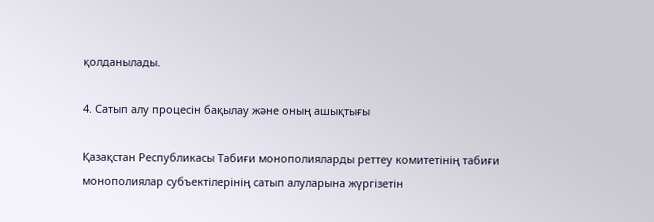қолданылады.

4. Сатып алу процесін бақылау және оның ашықтығы

Қазақстан Республикасы Табиғи монополияларды реттеу комитетінің табиғи монополиялар субъектілерінің сатып алуларына жүргізетін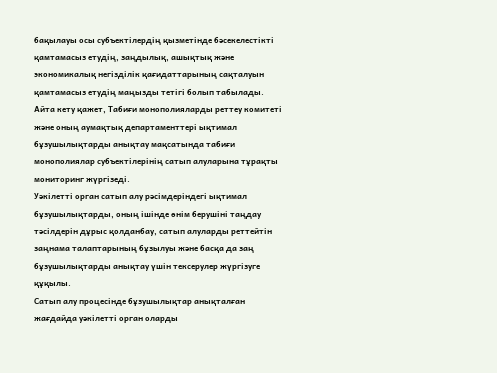бақылауы осы субъектілердің қызметінде бәсекелестікті қамтамасыз етудің, заңдылық, ашықтық және экономикалық негізділік қағидаттарының сақталуын қамтамасыз етудің маңызды тетігі болып табылады.
Айта кету қажет, Табиғи монополияларды реттеу комитеті және оның аумақтық департаменттері ықтимал бұзушылықтарды анықтау мақсатында табиғи монополиялар субъектілерінің сатып алуларына тұрақты мониторинг жүргізеді.
Уәкілетті орган сатып алу рәсімдеріндегі ықтимал бұзушылықтарды, оның ішінде өнім берушіні таңдау тәсілдерін дұрыс қолданбау, сатып алуларды реттейтін заңнама талаптарының бұзылуы және басқа да заң бұзушылықтарды анықтау үшін тексерулер жүргізуге құқылы.
Сатып алу процесінде бұзушылықтар анықталған жағдайда уәкілетті орган оларды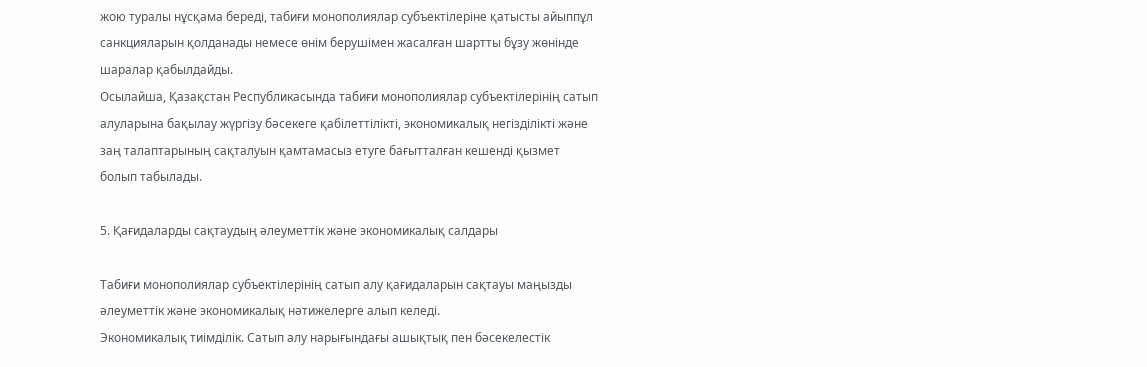жою туралы нұсқама береді, табиғи монополиялар субъектілеріне қатысты айыппұл санкцияларын қолданады немесе өнім берушімен жасалған шартты бұзу жөнінде шаралар қабылдайды.
Осылайша, Қазақстан Республикасында табиғи монополиялар субъектілерінің сатып алуларына бақылау жүргізу бәсекеге қабілеттілікті, экономикалық негізділікті және заң талаптарының сақталуын қамтамасыз етуге бағытталған кешенді қызмет болып табылады.

5. Қағидаларды сақтаудың әлеуметтік және экономикалық салдары

Табиғи монополиялар субъектілерінің сатып алу қағидаларын сақтауы маңызды әлеуметтік және экономикалық нәтижелерге алып келеді.
Экономикалық тиімділік. Сатып алу нарығындағы ашықтық пен бәсекелестік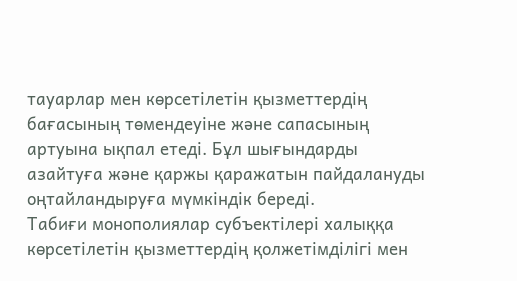тауарлар мен көрсетілетін қызметтердің бағасының төмендеуіне және сапасының артуына ықпал етеді. Бұл шығындарды азайтуға және қаржы қаражатын пайдалануды оңтайландыруға мүмкіндік береді.
Табиғи монополиялар субъектілері халыққа көрсетілетін қызметтердің қолжетімділігі мен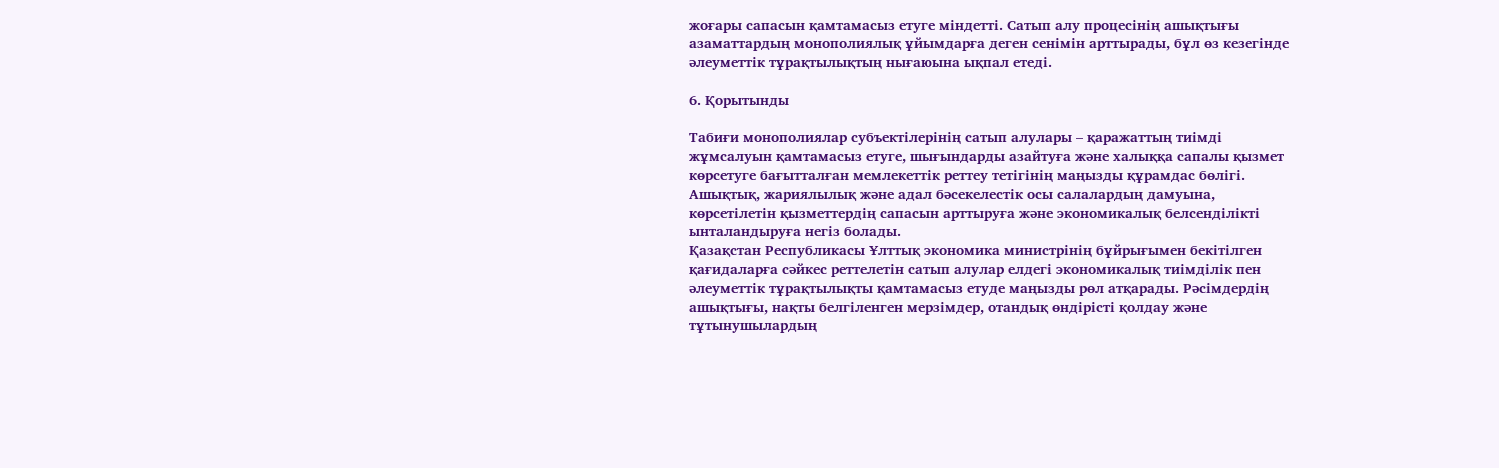жоғары сапасын қамтамасыз етуге міндетті. Сатып алу процесінің ашықтығы азаматтардың монополиялық ұйымдарға деген сенімін арттырады, бұл өз кезегінде әлеуметтік тұрақтылықтың нығаюына ықпал етеді.

6. Қорытынды

Табиғи монополиялар субъектілерінің сатып алулары – қаражаттың тиімді жұмсалуын қамтамасыз етуге, шығындарды азайтуға және халыққа сапалы қызмет көрсетуге бағытталған мемлекеттік реттеу тетігінің маңызды құрамдас бөлігі. Ашықтық, жариялылық және адал бәсекелестік осы салалардың дамуына, көрсетілетін қызметтердің сапасын арттыруға және экономикалық белсенділікті ынталандыруға негіз болады.
Қазақстан Республикасы Ұлттық экономика министрінің бұйрығымен бекітілген қағидаларға сәйкес реттелетін сатып алулар елдегі экономикалық тиімділік пен әлеуметтік тұрақтылықты қамтамасыз етуде маңызды рөл атқарады. Рәсімдердің ашықтығы, нақты белгіленген мерзімдер, отандық өндірісті қолдау және тұтынушылардың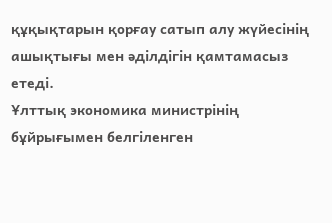құқықтарын қорғау сатып алу жүйесінің ашықтығы мен әділдігін қамтамасыз етеді.
Ұлттық экономика министрінің бұйрығымен белгіленген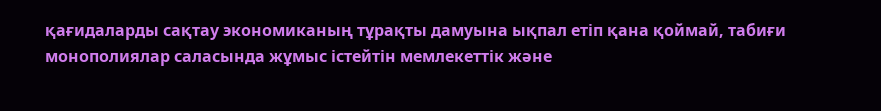қағидаларды сақтау экономиканың тұрақты дамуына ықпал етіп қана қоймай, табиғи монополиялар саласында жұмыс істейтін мемлекеттік және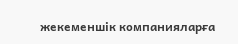жекеменшік компанияларға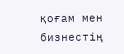қоғам мен бизнестің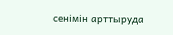сенімін арттыруда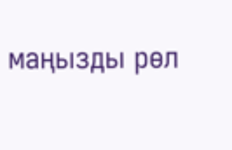маңызды рөл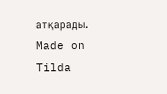атқарады.
Made on
Tilda